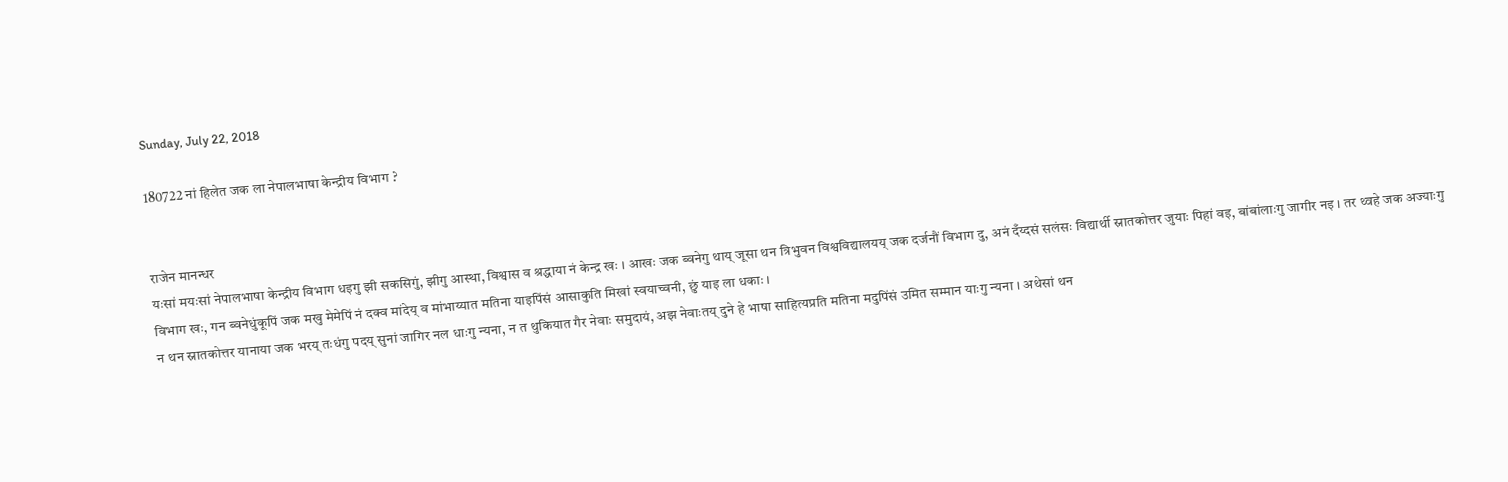Sunday, July 22, 2018

180722 नां हिलेत जक ला नेपालभाषा केन्द्रीय विभाग ?


राजेन मानन्धर
यःसां मयःसां नेपालभाषा केन्द्रीय विभाग धइगु झी सकसिगुं, झीगु आस्था, विश्वास व श्रद्धाया नं केन्द्र खः । आखः जक ब्वनेगु थाय् जूसा थन त्रिभुवन विश्वविद्यालयय् जक दर्जनौं विभाग दु, अनं दँय्दसं सलंसः विद्यार्थी स्नातकोत्तर जुयाः पिहां वइ, बांबांलाःगु जागीर नइ । तर थ्वहे जक अज्याःगु विभाग खः, गन ब्वनेधुंकूपिं जक मखु मेमेपिं नं दक्व मांदेय् व मांभाय्यात मतिना याइपिंसं आसाकुति मिखां स्वयाच्वनी, छुं याइ ला धकाः ।
न थन स्नातकोत्तर यानाया जक भरय् तःधंगु पदय् सुनां जागिर नल धाःगु न्यना, न त थुकियात गैर नेवाः समुदायं, अझ नेवाःतय् दुने हे भाषा साहित्यप्रति मतिना मदुपिंसं उमित सम्मान याःगु न्यना । अथेसां थन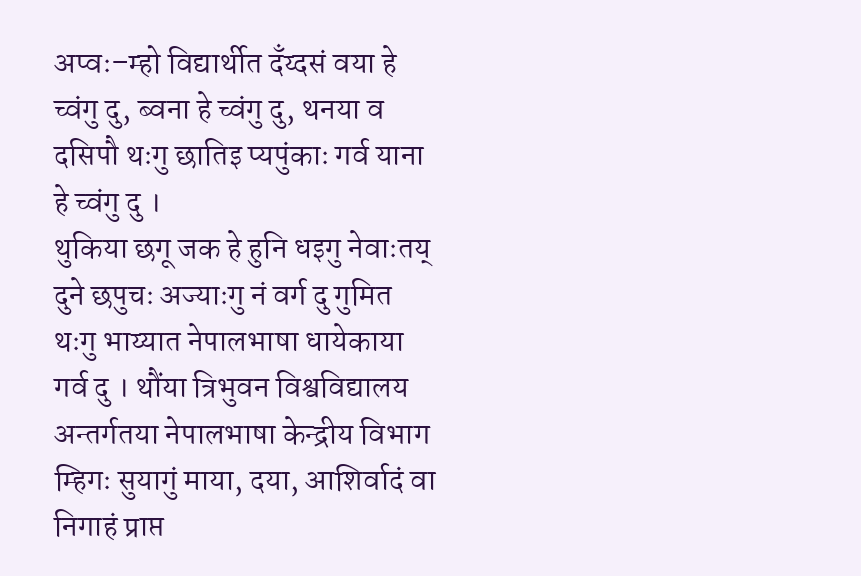अप्वः–म्हो विद्यार्थीत दँय्दसं वया हे च्वंगु दु, ब्वना हे च्वंगु दु, थनया व दसिपौ थःगु छातिइ प्यपुंकाः गर्व याना हे च्वंगु दु ।
थुकिया छगू जक हे हुनि धइगु नेवाःतय् दुने छपुचः अज्याःगु नं वर्ग दु गुमित थःगु भाय्यात नेपालभाषा धायेकाया गर्व दु । थौंया त्रिभुवन विश्वविद्यालय अन्तर्गतया नेपालभाषा केन्द्रीय विभाग म्हिगः सुयागुं माया, दया, आशिर्वादं वा निगाहं प्राप्त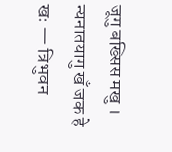जूगु बख्सिस मखु । न्यनातयागु खँ जक हे खः — त्रिभुवन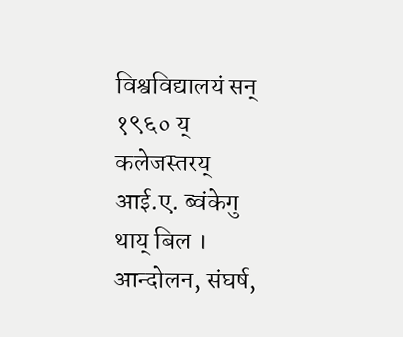विश्वविद्यालयं सन् १९६० य् कलेजस्तरय् आई.ए. ब्वंकेगु थाय् बिल । आन्दोलन, संघर्ष,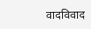वादविवाद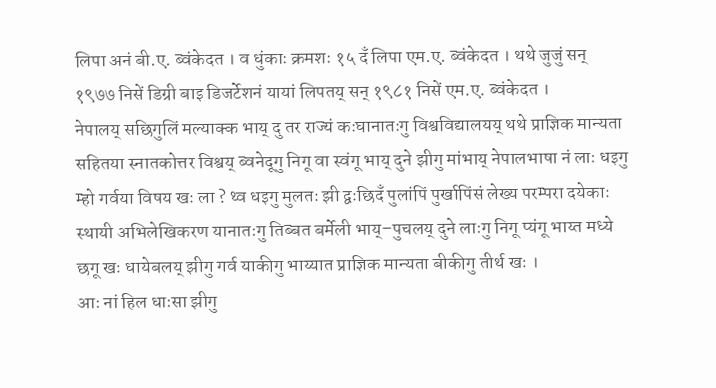लिपा अनं बी.ए. ब्वंकेदत । व धुंकाः क्रमशः १५ दँ लिपा एम.ए. ब्वंकेदत । थथे जुजुं सन् १९७७ निसें डिग्री बाइ डिजर्टेशनं यायां लिपतय् सन् १९८१ निसें एम.ए. ब्वंकेदत ।
नेपालय् सछिगुलिं मल्याक्क भाय् दु तर राज्यं कःघानातःगु विश्वविद्यालयय् थथे प्राज्ञिक मान्यता सहितया स्नातकोत्तर विश्वय् ब्वनेदूगु निगू वा स्वंगू भाय् दुने झीगु मांभाय् नेपालभाषा नं लाः धइगु म्हो गर्वया विषय खः ला ? थ्व धइगु मुलतः झी द्वःछिदँ पुलांपिं पुर्खापिंसं लेख्य परम्परा दयेकाः स्थायी अभिलेखिकरण यानातःगु तिब्बत बर्मेली भाय्–पुचलय् दुने लाःगु निगू प्यंगू भाय्त मध्ये छगू खः धायेबलय् झीगु गर्व याकीगु भाय्यात प्राज्ञिक मान्यता बीकीगु तीर्थ खः ।
आः नां हिल धाःसा झीगु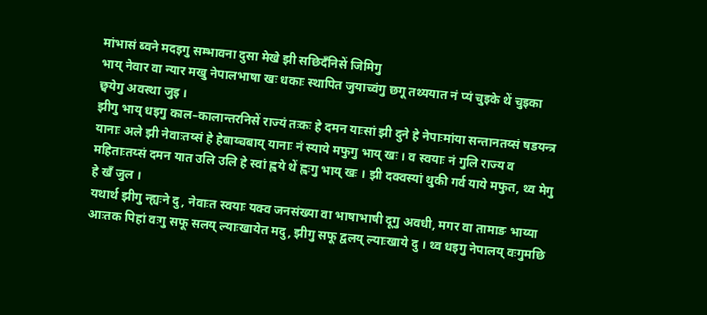मांभासं ब्वने मदइगु सम्भावना दुसा मेखे झी सछिदँनिसें जिमिगु
भाय् नेवार वा न्यार मखु नेपालभाषा खः धकाः स्थापित जुयाच्वंगु छगू तथ्ययात नं प्यं चुइके थें चुइका छ्वयेगु अवस्था जुइ ।
झीगु भाय् धइगु काल–कालान्तरनिसें राज्यं तःकः हे दमन याःसां झी दुने हे नेपाःमांया सन्तानतय्सं षडयन्त्र यानाः अले झी नेवाःतय्सं हे हेबाय्चबाय् यानाः नं स्याये मफुगु भाय् खः । व स्वयाः नं गुलि राज्य व महिताःतय्सं दमन यात उलि उलि हे स्वां ह्वये थें ह्वःगु भाय् खः । झी दक्वस्यां थुकी गर्व याये मफुत, थ्व मेगु हे खँ जुल ।
यथार्थ झीगु न्ह्यःने दु, नेवाःत स्वयाः यक्व जनसंख्या वा भाषाभाषी दूगु अवधी, मगर वा तामाङ भाय्या आःतक पिहां वःगु सफू सलय् ल्याःखायेत मदु, झीगु सफू द्वलय् ल्याःखाये दु । थ्व धइगु नेपालय् वःगुमछि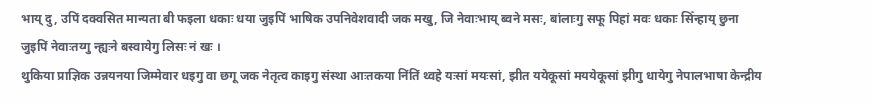भाय् दु, उपिं दक्वसित मान्यता बी फइला धकाः धया जुइपिं भाषिक उपनिवेशवादी जक मखु, जि नेवाःभाय् ब्वने मसः, बांलाःगु सफू पिहां मवः धकाः सिँन्हाय् छुना जुइपिं नेवाःतय्गु न्ह्यःने बस्वायेगु लिसः नं खः ।
थुकिया प्राज्ञिक उन्नयनया जिम्मेवार धइगु वा छगू जक नेतृत्व काइगु संस्था आःतकया निंतिं थ्वहे यःसां मयःसां, झीत ययेकूसां मययेकूसां झीगु धायेगु नेपालभाषा केन्द्रीय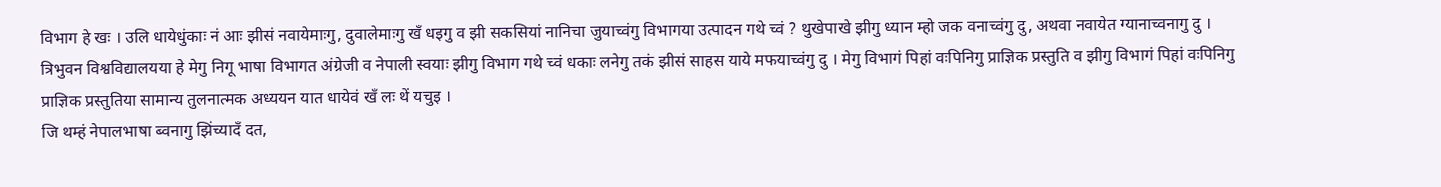विभाग हे खः । उलि धायेधुंकाः नं आः झीसं नवायेमाःगु, दुवालेमाःगु खँ धइगु व झी सकसियां नानिचा जुयाच्वंगु विभागया उत्पादन गथे च्वं ? थुखेपाखे झीगु ध्यान म्हो जक वनाच्वंगु दु, अथवा नवायेत ग्यानाच्वनागु दु ।
त्रिभुवन विश्वविद्यालयया हे मेगु निगू भाषा विभागत अंग्रेजी व नेपाली स्वयाः झीगु विभाग गथे च्वं धकाः लनेगु तकं झीसं साहस याये मफयाच्वंगु दु । मेगु विभागं पिहां वःपिनिगु प्राज्ञिक प्रस्तुति व झीगु विभागं पिहां वःपिनिगु प्राज्ञिक प्रस्तुतिया सामान्य तुलनात्मक अध्ययन यात धायेवं खँ लः थें यचुइ ।
जि थम्हं नेपालभाषा ब्वनागु झिंच्यादँ दत,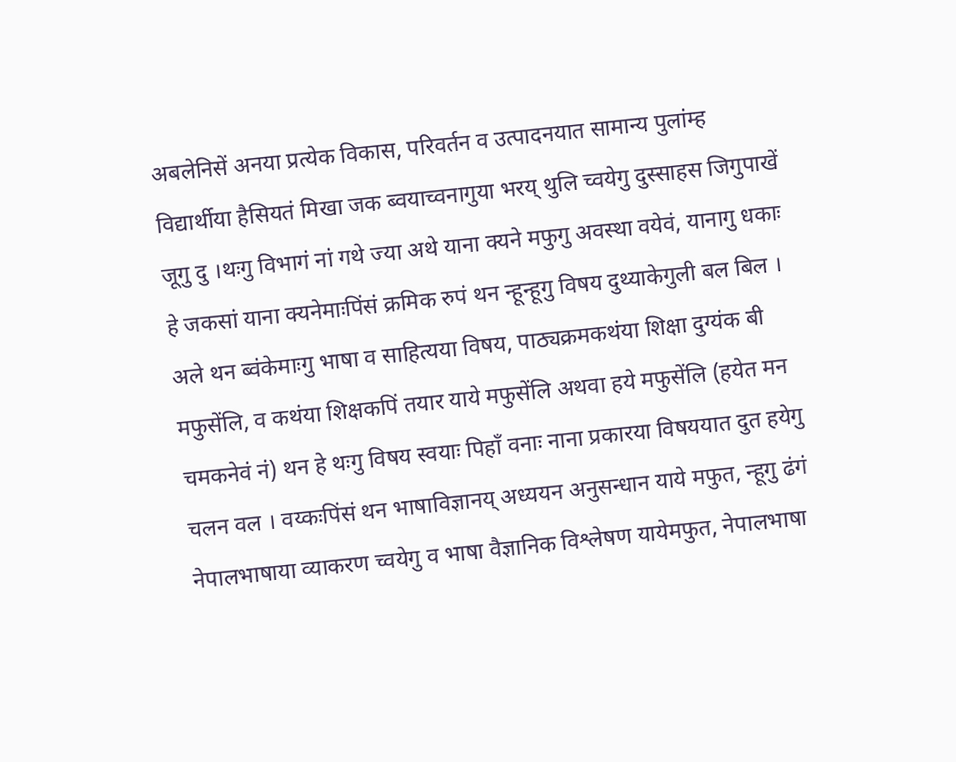अबलेनिसें अनया प्रत्येक विकास, परिवर्तन व उत्पादनयात सामान्य पुलांम्ह विद्यार्थीया हैसियतं मिखा जक ब्वयाच्वनागुया भरय् थुलि च्वयेगु दुस्साहस जिगुपाखें जूगु दु ।थःगु विभागं नां गथे ज्या अथे याना क्यने मफुगु अवस्था वयेवं, यानागु धकाः हे जकसां याना क्यनेमाःपिंसं क्रमिक रुपं थन न्हून्हूगु विषय दुथ्याकेगुली बल बिल ।
अले थन ब्वंकेमाःगु भाषा व साहित्यया विषय, पाठ्यक्रमकथंया शिक्षा दुग्यंक बी मफुसेंलि, व कथंया शिक्षकपिं तयार याये मफुसेंलि अथवा हये मफुसेंलि (हयेत मन चमकनेवं नं) थन हे थःगु विषय स्वयाः पिहाँ वनाः नाना प्रकारया विषययात दुत हयेगु चलन वल । वय्कःपिंसं थन भाषाविज्ञानय् अध्ययन अनुसन्धान याये मफुत, न्हूगु ढंगं नेपालभाषाया व्याकरण च्वयेगु व भाषा वैज्ञानिक विश्लेषण यायेमफुत, नेपालभाषा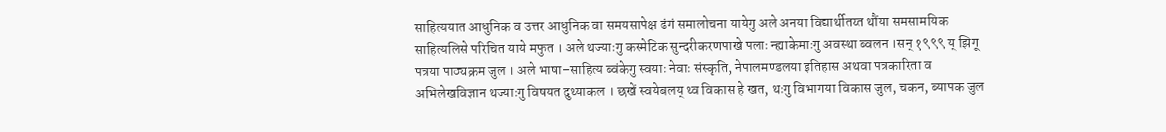साहित्ययात आधुनिक व उत्तर आधुनिक वा समयसापेक्ष ढंगं समालोचना यायेगु अले अनया विद्यार्थीतय्त थौंया समसामयिक साहित्यलिसे परिचित याये मफुत । अले थज्याःगु कस्मेटिक सुन्दरीकरणपाखे पलाः न्ह्याकेमाःगु अवस्था ब्वलन ।सन् १९९९ य् झिगू पत्रया पाठ्यक्रम जुल । अले भाषा–साहित्य ब्वंकेगु स्वयाः नेवाः संस्कृति, नेपालमण्डलया इतिहास अथवा पत्रकारिता व अभिलेखविज्ञान थज्याःगु विषयत दुथ्याकल । छखें स्वयेबलय् थ्व विकास हे खत, थःगु विभागया विकास जुल, चकन, ब्यापक जुल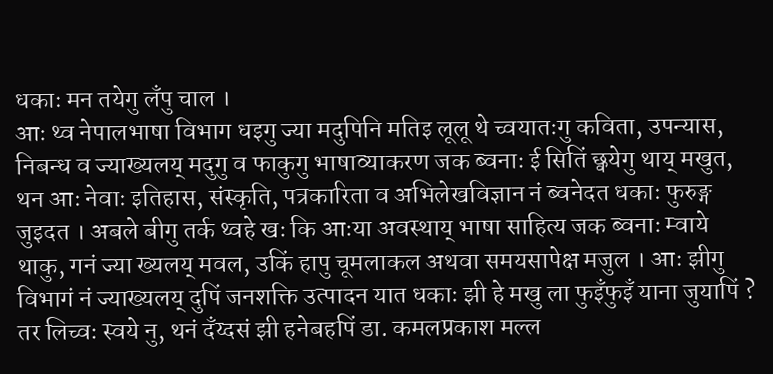धकाः मन तयेगु लँपु चाल ।
आः थ्व नेपालभाषा विभाग धइगु ज्या मदुपिनि मतिइ लूलू थे च्वयातःगु कविता, उपन्यास, निबन्ध व ज्याख्यलय् मदुगु व फाकुगु भाषाव्याकरण जक ब्वनाः ई सितिं छ्वयेगु थाय् मखुत, थन आः नेवाः इतिहास, संस्कृति, पत्रकारिता व अभिलेखविज्ञान नं ब्वनेदत धकाः फुरुङ्ग जुइदत । अबले बीगु तर्क थ्वहे खः कि आःया अवस्थाय् भाषा साहित्य जक ब्वनाः म्वाये थाकु, गनं ज्या ख्यलय् मवल, उकिं हापु चूमलाकल अथवा समयसापेक्ष मजुल । आः झीगु विभागं नं ज्याख्यलय् दुपिं जनशक्ति उत्पादन यात धकाः झी हे मखु ला फुइँफुइँ याना जुयापिं ? तर लिच्वः स्वये नु, थनं दँय्दसं झी हनेबहपिं डा. कमलप्रकाश मल्ल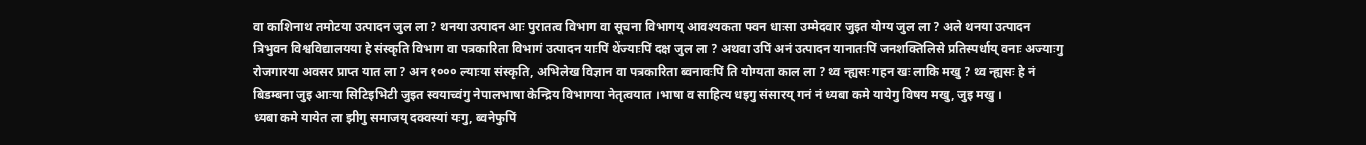वा काशिनाथ तमोटया उत्पादन जुल ला ? थनया उत्पादन आः पुरातत्व विभाग वा सूचना विभागय् आवश्यकता फ्वन धाःसा उम्मेदवार जुइत योग्य जुल ला ? अले थनया उत्पादन त्रिभुवन विश्वविद्यालयया हे संस्कृति विभाग वा पत्रकारिता विभागं उत्पादन याःपिं थेंज्याःपिं दक्ष जुल ला ? अथवा उपिं अनं उत्पादन यानातःपिं जनशक्तिलिसे प्रतिस्पर्धाय् वनाः अज्याःगु रोजगारया अवसर प्राप्त यात ला ? अन १००० ल्याःया संस्कृति, अभिलेख विज्ञान वा पत्रकारिता ब्वनावःपिं ति योग्यता काल ला ? थ्व न्ह्यसः गहन खः लाकि मखु ? थ्व न्ह्यसः हे नं बिडम्बना जुइ आःया सिटिइभिटी जुइत स्वयाच्वंगु नेपालभाषा केन्द्रिय विभागया नेतृत्वयात ।भाषा व साहित्य धइगु संसारय् गनं नं ध्यबा कमे यायेगु विषय मखु, जुइ मखु ।
ध्यबा कमे यायेत ला झीगु समाजय् दक्वस्यां यःगु, ब्वनेफुपिं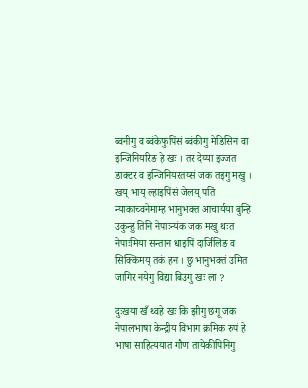ब्वनीगु व ब्वंकेफुपिंसं ब्वंकीगु मेडिसिन वा इन्जिनियरिङ हे खः । तर देय्या इज्जत डाक्टर व इन्जिनियरतय्सं जक तइगु मखु । खय् भाय् ल्हाइपिंसं जेलय् पतिं न्याकाच्वनेमाम्ह भानुभक्त आचार्यया बुन्हि उकुन्हु तिनि नेपाःन्यंक जक मखु थःत नेपाःमिया सन्तान धाइपिं दार्जिलिङ व सिक्किमय् तकं हन । छु भानुभक्तं उमित जागिर नयेगु विद्या बिउगु खः ला ?

दुःखया खँ थ्वहे खः कि झीगु छगू जक नेपालभाषा केन्द्रीय विभाग क्रमिक रुपं हे भाषा साहित्ययात गौण तायेकीपिनिगु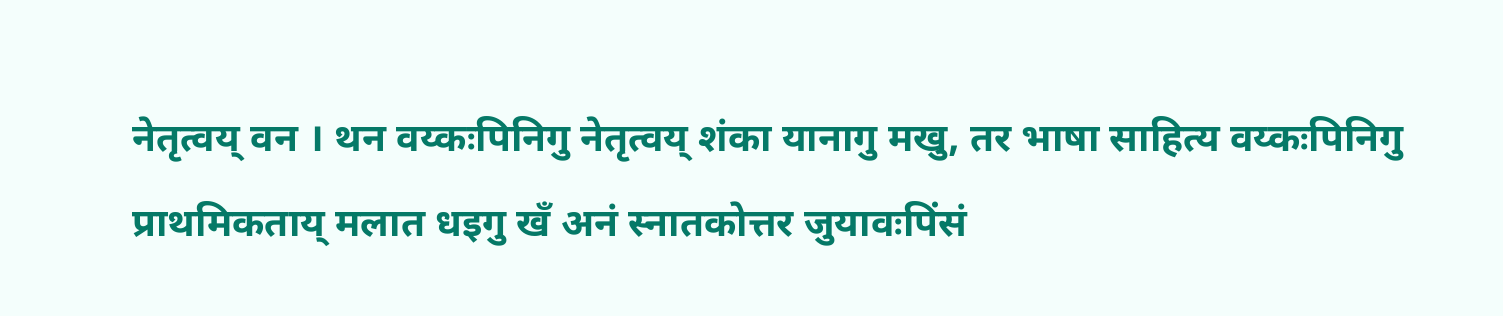नेतृत्वय् वन । थन वय्कःपिनिगु नेतृत्वय् शंका यानागु मखु, तर भाषा साहित्य वय्कःपिनिगु प्राथमिकताय् मलात धइगु खँ अनं स्नातकोत्तर जुयावःपिंसं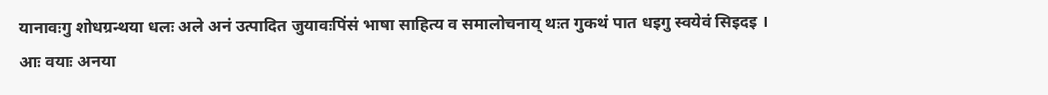यानावःगु शोधग्रन्थया धलः अले अनं उत्पादित जुयावःपिंसं भाषा साहित्य व समालोचनाय् थःत गुकथं पात धइगु स्वयेवं सिइदइ ।
आः वयाः अनया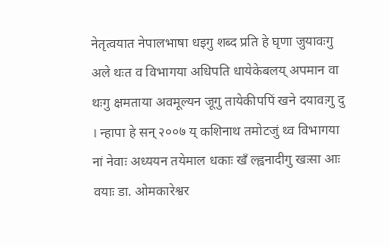नेतृत्वयात नेपालभाषा धइगु शब्द प्रति हे घृणा जुयावःगु अले थःत व विभागया अधिपति धायेकेबलय् अपमान वा थःगु क्षमताया अवमूल्यन जूगु तायेकीपपिं खने दयावःगु दु । न्हापा हे सन् २००७ य् कशिनाथ तमोटजुं थ्व विभागया नां नेवाः अध्ययन तयेमाल धकाः खँ ल्ह्वनादीगु खःसा आः वयाः डा. ओमकारेश्वर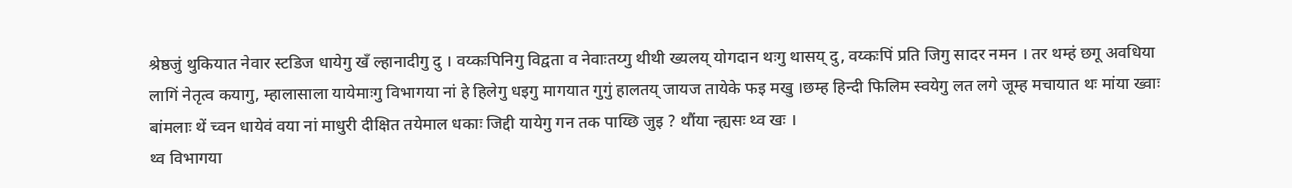श्रेष्ठजुं थुकियात नेवार स्टडिज धायेगु खँ ल्हानादीगु दु । वय्कःपिनिगु विद्वता व नेवाःतय्गु थीथी ख्यलय् योगदान थःगु थासय् दु, वय्कःपिं प्रति जिगु सादर नमन । तर थम्हं छगू अवधिया लागिं नेतृत्व कयागु, म्हालासाला यायेमाःगु विभागया नां हे हिलेगु धइगु मागयात गुगुं हालतय् जायज तायेके फइ मखु ।छम्ह हिन्दी फिलिम स्वयेगु लत लगे जूम्ह मचायात थः मांया ख्वाः बांमलाः थें च्वन धायेवं वया नां माधुरी दीक्षित तयेमाल धकाः जिद्दी यायेगु गन तक पाय्छि जुइ ? थौंया न्ह्यसः थ्व खः ।
थ्व विभागया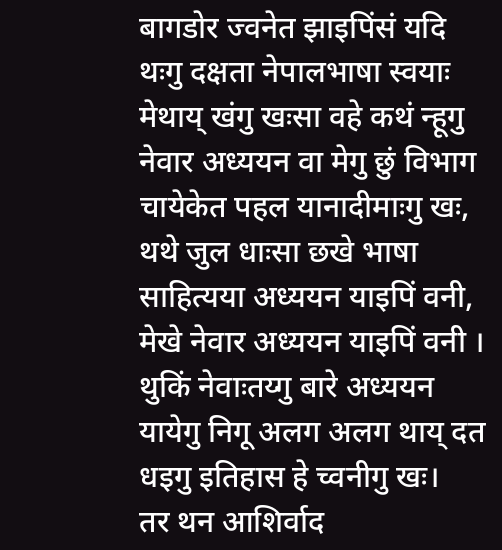बागडोर ज्वनेत झाइपिंसं यदि थःगु दक्षता नेपालभाषा स्वयाः मेथाय् खंगु खःसा वहे कथं न्हूगु नेवार अध्ययन वा मेगु छुं विभाग चायेकेत पहल यानादीमाःगु खः, थथे जुल धाःसा छखे भाषा साहित्यया अध्ययन याइपिं वनी, मेखे नेवार अध्ययन याइपिं वनी । थुकिं नेवाःतय्गु बारे अध्ययन यायेगु निगू अलग अलग थाय् दत धइगु इतिहास हे च्वनीगु खः।
तर थन आशिर्वाद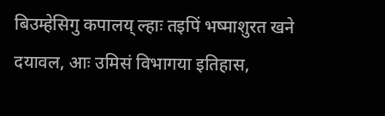बिउम्हेसिगु कपालय् ल्हाः तइपिं भष्माशुरत खने दयावल, आः उमिसं विभागया इतिहास,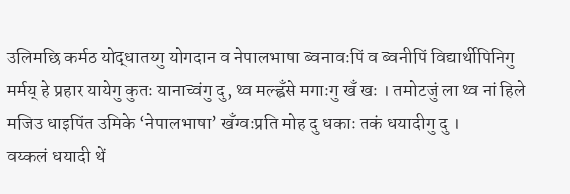उलिमछि कर्मठ योद्धातय्गु योगदान व नेपालभाषा ब्वनावःपिं व ब्वनीपिं विद्यार्थीपिनिगु मर्मय् हे प्रहार यायेगु कुतः यानाच्वंगु दु, थ्व मल्ह्वँसे मगाःगु खँ खः । तमोटजुं ला थ्व नां हिले मजिउ धाइपिंत उमिके ‘नेपालभाषा’ खँग्वःप्रति मोह दु धकाः तकं धयादीगु दु ।
वय्कलं धयादी थें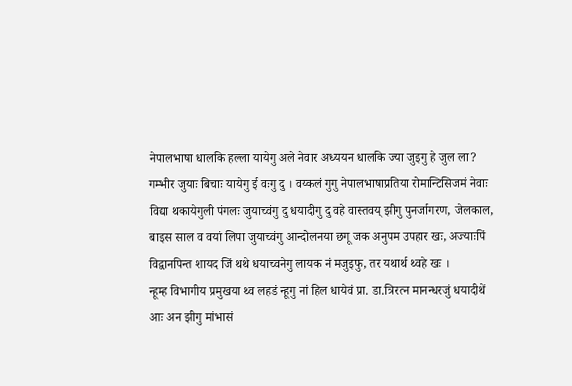नेपालभाषा धालकि हल्ला यायेगु अले नेवार अध्ययन धालकि ज्या जुइगु हे जुल ला? गम्भीर जुयाः बिचाः यायेगु ई वःगु दु । वय्कलं गुगु नेपालभाषाप्रतिया रोमान्टिसिजमं नेवाः विद्या थकायेगुली पंगलः जुयाच्वंगु दु धयादीगु दु वहे वास्तवय् झीगु पुनर्जागरण, जेलकाल, बाइस साल व वयां लिपा जुयाच्वंगु आन्दोलनया छगू जक अनुपम उपहार खः, अज्याःपिं विद्वानपिन्त शायद जिं थथे धयाच्वनेगु लायक नं मजुइफु, तर यथार्थ थ्वहे खः ।
न्हूम्ह विभागीय प्रमुखया थ्व लहडं न्हूगु नां हिल धायेवं प्रा. डा.त्रिरत्न मानन्धरजुं धयादीथें आः अन झीगु मांभासं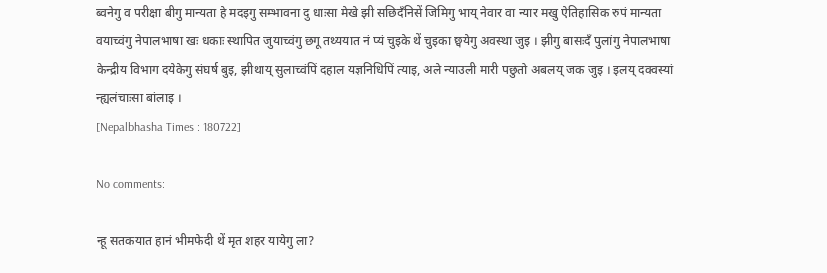ब्वनेगु व परीक्षा बीगु मान्यता हे मदइगु सम्भावना दु धाःसा मेखे झी सछिदँनिसें जिमिगु भाय् नेवार वा न्यार मखु ऐतिहासिक रुपं मान्यता वयाच्वंगु नेपालभाषा खः धकाः स्थापित जुयाच्वंगु छगू तथ्ययात नं प्यं चुइके थें चुइका छ्वयेगु अवस्था जुइ । झीगु बासःदँ पुलांगु नेपालभाषा केन्द्रीय विभाग दयेकेगु संघर्ष बुइ, झीथाय् सुलाच्वंपिं दहाल यज्ञनिधिपिं त्याइ, अले न्याउली मारी पछुतो अबलय् जक जुइ । इलय् दक्वस्यां न्ह्यलंचाःसा बांलाइ ।
[Nepalbhasha Times : 180722]

No comments:

न्हू सतकयात हानं भीमफेदी थें मृत शहर यायेगु ला?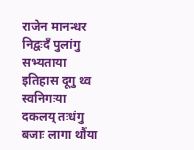राजेन मानन्धर निद्वःदँ पुलांगु सभ्यताया इतिहास दूगु थ्व स्वनिगःया दकलय् तःधंगु बजाः लागा थौंया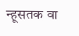न्हूसतक वा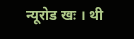न्यूरोड खः । थी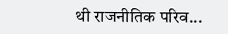थी राजनीतिक परिव...